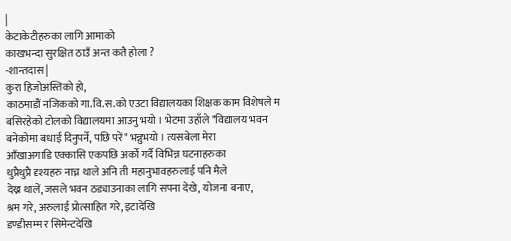|
केटाकेटीहरुका लागि आमाको
काखभन्दा सुरक्षित ठाउँ अन्त कतै होला ?
-शान्तदास |
कुरा हिजोअस्तिको हो,
काठमाडौं नजिकको गा.वि.स.को एउटा विद्यालयका शिक्षक काम विशेषले म
बसिरहेको टोलको विद्यालयमा आउनु भयो । भेटमा उहाँले "विद्यालय भवन
बनेकोमा बधाई दिनुपर्ने, पछि परें" भन्नुभयो । त्यसबेला मेरा
आँखाअगाडि एक्कासि एकपछि अर्को गर्दै विभिन्न घटनाहरुका
थुप्रैथुप्रै दृश्यहरु नाच्न थाले अनि ती महानुभावहरुलाई पनि मैले
देख्न थालें, जसले भवन ठड्याउनाका लागि सपना देखे, योजना बनाए,
श्रम गरे, अरुलाई प्रोत्साहित गरे, इटादेखि
डण्डीसम्म र सिमेन्टदेखि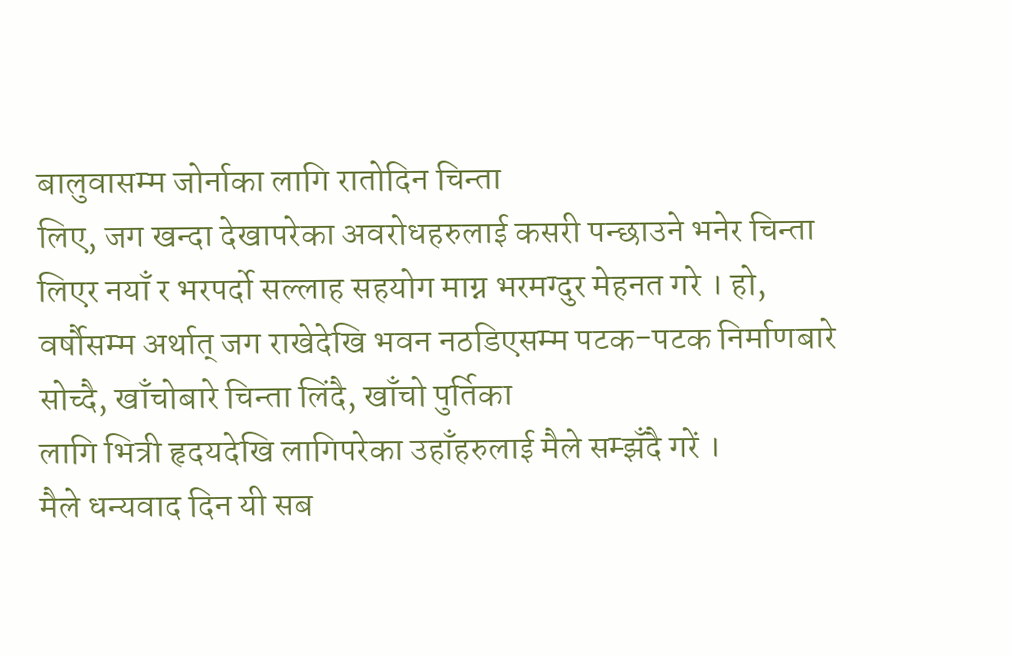बालुवासम्म जोर्नाका लागि रातोदिन चिन्ता
लिए, जग खन्दा देखापरेका अवरोधहरुलाई कसरी पन्छाउने भनेर चिन्ता
लिएर नयाँ र भरपर्दो सल्लाह सहयोग माग्न भरमग्दुर मेहनत गरे । हो,
वर्षौसम्म अर्थात् जग राखेदेखि भवन नठडिएसम्म पटक-पटक निर्माणबारे
सोच्दै, खाँचोबारे चिन्ता लिंदै, खाँचो पुर्तिका
लागि भित्री हृदयदेखि लागिपरेका उहाँहरुलाई मैले सम्झँदै गरें ।
मैले धन्यवाद दिन यी सब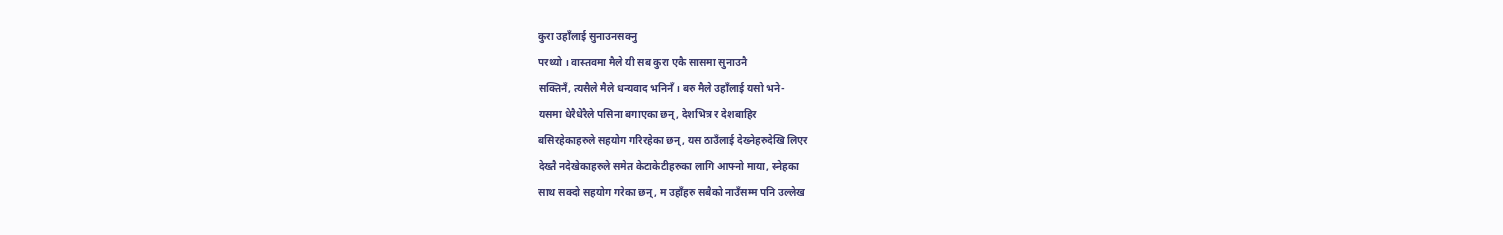कुरा उहाँलाई सुनाउनसक्नु
परथ्यो । वास्तवमा मैले यी सब कुरा एकै सासमा सुनाउनै
सक्तिनँ, त्यसैले मैले धन्यवाद भनिनँ । बरु मैले उहाँलाई यसो भने-
यसमा धेरैधेरैले पसिना बगाएका छन्, देशभित्र र देशबाहिर
बसिरहेकाहरुले सहयोग गरिरहेका छन्, यस ठाउँलाई देख्नेहरुदेखि लिएर
देख्तै नदेखेकाहरुले समेत केटाकेटीहरुका लागि आफ्नो माया, स्नेहका
साथ सक्दो सहयोग गरेका छन्, म उहाँहरु सबैको नाउँसम्म पनि उल्लेख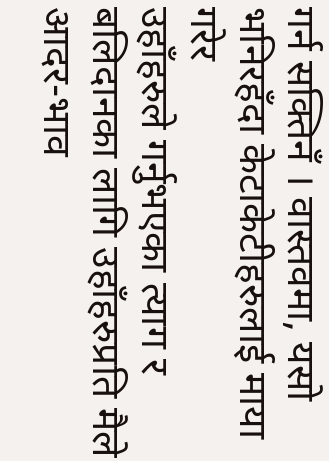गर्न सक्तिनँ । वास्तवमा, यसो भनिरहँदा केटाकेटीहरुलाई माया गरेर
उहाँहरुले गर्नुभएका त्याग र बलिदानका लागि उहाँहरुप्रति मैले
आदर-भाव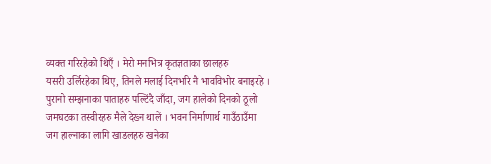व्यक्त गरिरहेको थिएँ । मेरो मनभित्र कृतज्ञताका छालहरु
यसरी उर्लिरहेका थिए, तिनले मलाई दिनभरि नै भावविभोर बनाइरहे ।
पुरानो सम्झनाका पाताहरु पल्टिंदै जाँदा, जग हालेको दिनको ठूलो
जमघटका तस्वीरहरु मैले देख्न थालें । भवन निर्माणार्थ गाउँठाउँमा
जग हाल्नाका लागि खाडलहरु खनेका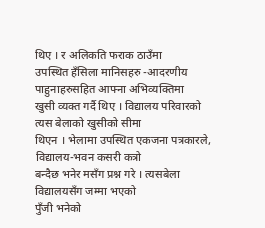थिए । र अलिकति फराक ठाउँमा
उपस्थित हँसिला मानिसहरु -आदरणीय पाहुनाहरुसहित आफ्ना अभिव्यक्तिमा
खुसी व्यक्त गर्दै थिए । विद्यालय परिवारको त्यस बेलाको खुसीको सीमा
थिएन । भेलामा उपस्थित एकजना पत्रकारले, विद्यालय-भवन कसरी कत्रो
बन्दैछ भनेर मसँग प्रश्न गरे । त्यसबेला विद्यालयसँग जम्मा भएको
पुँजी भनेको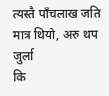त्यस्तै पाँचलाख जति मात्र थियो, अरु थप जुर्ला
कि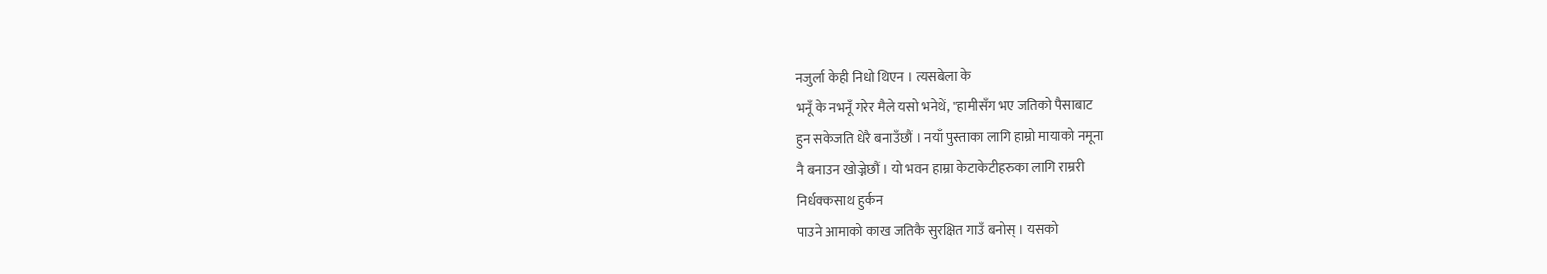नजुर्ला केही निधो थिएन । त्यसबेला के
भनूँ के नभनूँ गरेर मैले यसो भनेथें, "हामीसँग भए जतिको पैसाबाट
हुन सकेजति धेरै बनाउँछौं । नयाँ पुस्ताका लागि हाम्रो मायाको नमूना
नै बनाउन खोज्नेछौं । यो भवन हाम्रा केटाकेटीहरुका लागि राम्ररी
निर्धक्कसाथ हुर्कन
पाउने आमाको काख जतिकै सुरक्षित गाउँ बनोस् । यसको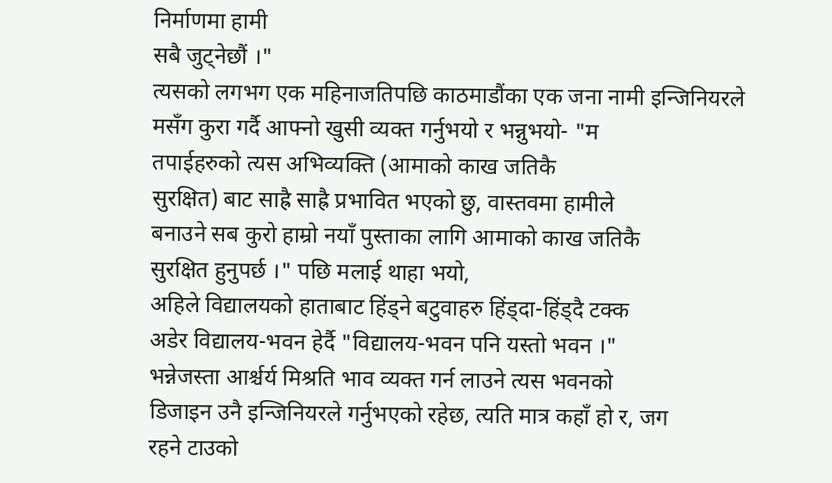निर्माणमा हामी
सबै जुट्नेछौं ।"
त्यसको लगभग एक महिनाजतिपछि काठमाडौंका एक जना नामी इन्जिनियरले
मसँग कुरा गर्दै आफ्नो खुसी व्यक्त गर्नुभयो र भन्नुभयो- "म
तपाईहरुको त्यस अभिव्यक्ति (आमाको काख जतिकै
सुरक्षित) बाट साह्रै साह्रै प्रभावित भएको छु, वास्तवमा हामीले
बनाउने सब कुरो हाम्रो नयाँ पुस्ताका लागि आमाको काख जतिकै
सुरक्षित हुनुपर्छ ।" पछि मलाई थाहा भयो,
अहिले विद्यालयको हाताबाट हिंड्ने बटुवाहरु हिंड्दा-हिंड्दै टक्क
अडेर विद्यालय-भवन हेर्दै "विद्यालय-भवन पनि यस्तो भवन ।"
भन्नेजस्ता आर्श्चर्य मिश्रति भाव व्यक्त गर्न लाउने त्यस भवनको
डिजाइन उनै इन्जिनियरले गर्नुभएको रहेछ, त्यति मात्र कहाँ हो र, जग
रहने टाउको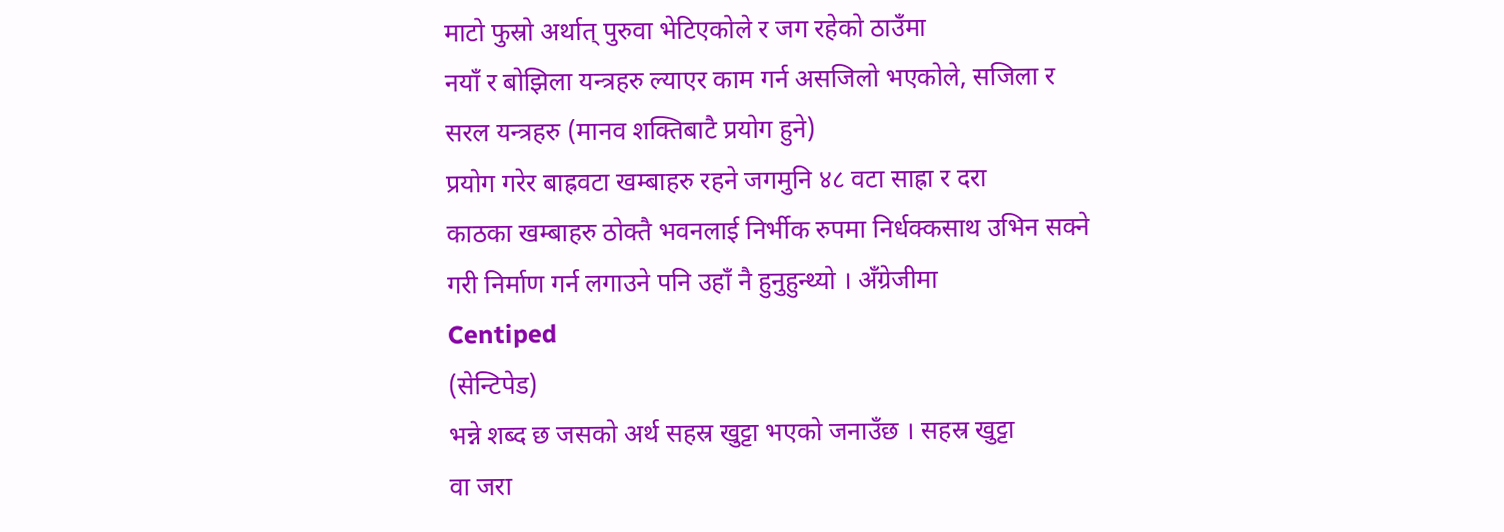माटो फुस्रो अर्थात् पुरुवा भेटिएकोले र जग रहेको ठाउँमा
नयाँ र बोझिला यन्त्रहरु ल्याएर काम गर्न असजिलो भएकोले, सजिला र
सरल यन्त्रहरु (मानव शक्तिबाटै प्रयोग हुने)
प्रयोग गरेर बाह्रवटा खम्बाहरु रहने जगमुनि ४८ वटा साह्रा र दरा
काठका खम्बाहरु ठोक्तै भवनलाई निर्भीक रुपमा निर्धक्कसाथ उभिन सक्ने
गरी निर्माण गर्न लगाउने पनि उहाँ नै हुनुहुन्थ्यो । अँग्रेजीमा
Centiped
(सेन्टिपेड)
भन्ने शब्द छ जसको अर्थ सहस्र खुट्टा भएको जनाउँछ । सहस्र खुट्टा
वा जरा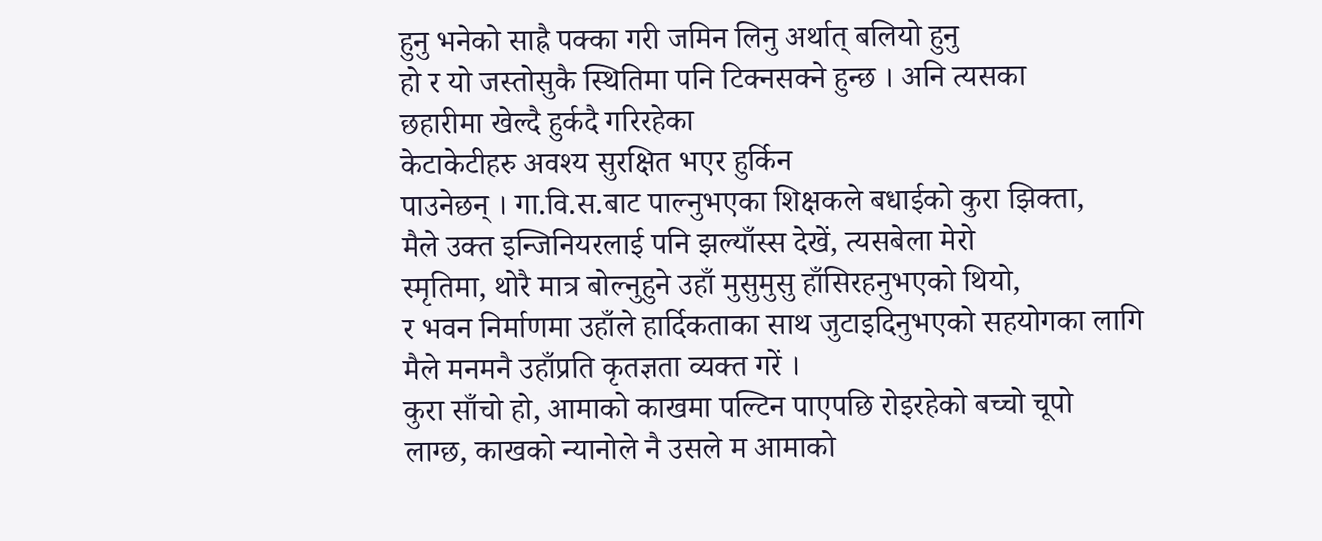हुनु भनेको साह्रै पक्का गरी जमिन लिनु अर्थात् बलियो हुनु
हो र यो जस्तोसुकै स्थितिमा पनि टिक्नसक्ने हुन्छ । अनि त्यसका
छहारीमा खेल्दै हुर्कदै गरिरहेका
केटाकेटीहरु अवश्य सुरक्षित भएर हुर्किन
पाउनेछन् । गा.वि.स.बाट पाल्नुभएका शिक्षकले बधाईको कुरा झिक्ता,
मैले उक्त इन्जिनियरलाई पनि झल्याँस्स देखें, त्यसबेला मेरो
स्मृतिमा, थोरै मात्र बोल्नुहुने उहाँ मुसुमुसु हाँसिरहनुभएको थियो,
र भवन निर्माणमा उहाँले हार्दिकताका साथ जुटाइदिनुभएको सहयोगका लागि
मैले मनमनै उहाँप्रति कृतज्ञता व्यक्त गरें ।
कुरा साँचो हो, आमाको काखमा पल्टिन पाएपछि रोइरहेको बच्चो चूपो
लाग्छ, काखको न्यानोले नै उसले म आमाको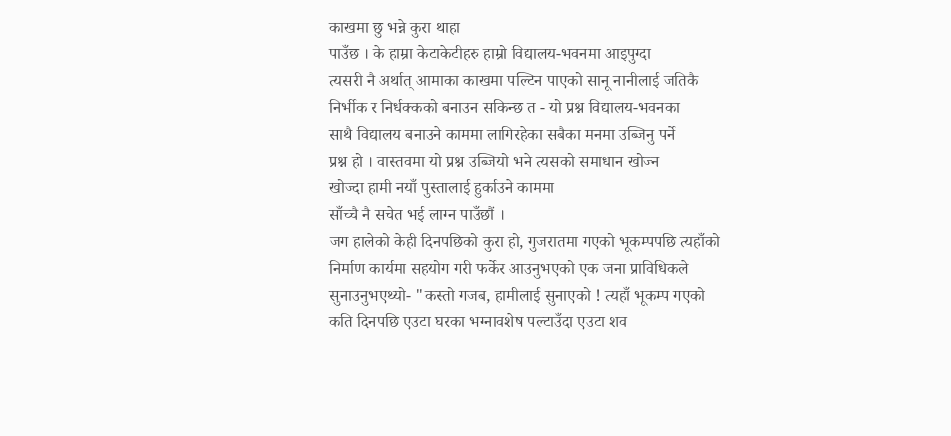काखमा छु भन्ने कुरा थाहा
पाउँछ । के हाम्रा केटाकेटीहरु हाम्रो विद्यालय-भवनमा आइपुग्दा
त्यसरी नै अर्थात् आमाका काखमा पल्टिन पाएको सानू नानीलाई जतिकै
निर्भीक र निर्धक्कको बनाउन सकिन्छ त - यो प्रश्न विद्यालय-भवनका
साथै विद्यालय बनाउने काममा लागिरहेका सबैका मनमा उब्जिनु पर्ने
प्रश्न हो । वास्तवमा यो प्रश्न उब्जियो भने त्यसको समाधान खोज्न
खोज्दा हामी नयाँ पुस्तालाई हुर्काउने काममा
साँच्चै नै सचेत भई लाग्न पाउँछौं ।
जग हालेको केही दिनपछिको कुरा हो, गुजरातमा गएको भूकम्पपछि त्यहाँको
निर्माण कार्यमा सहयोग गरी फर्केर आउनुभएको एक जना प्राविधिकले
सुनाउनुभएथ्यो- "कस्तो गजब, हामीलाई सुनाएको ! त्यहाँ भूकम्प गएको
कति दिनपछि एउटा घरका भग्नावशेष पल्टाउँदा एउटा शव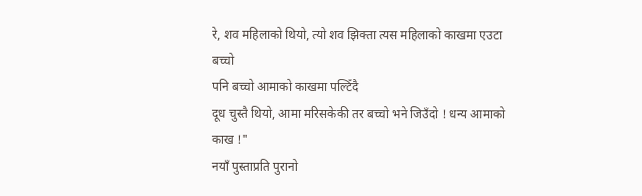रे, शव महिलाको थियो, त्यो शव झिक्ता त्यस महिलाको काखमा एउटा बच्चो
पनि बच्चो आमाको काखमा पल्टिँदै
दूध चुस्तै थियो, आमा मरिसकेकी तर बच्चो भने जिउँदो ! धन्य आमाको
काख !"
नयाँ पुस्ताप्रति पुरानो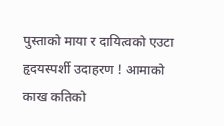पुस्ताको माया र दायित्वको एउटा
हृदयस्पर्शी उदाहरण ! आमाको काख कतिको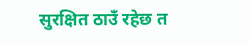सुरक्षित ठाउँ रहेछ त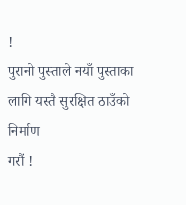!
पुरानो पुस्ताले नयाँ पुस्ताका लागि यस्तै सुरक्षित ठाउँको निर्माण
गरौं !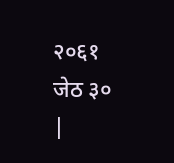२०६१ जेठ ३०
|